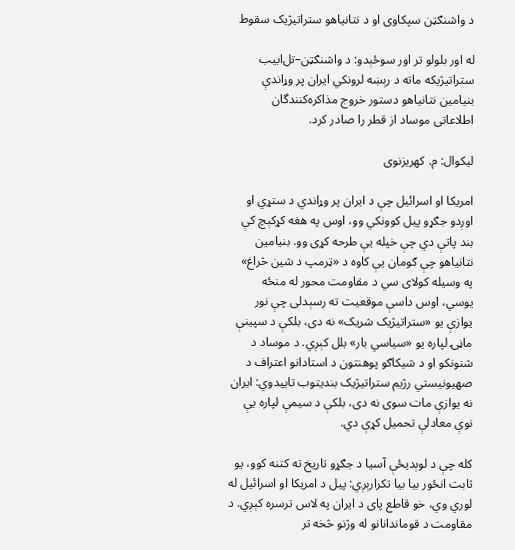د واشنګټن سپکاوی او د نتانیاهو ستراتیژیک سقوط

له اور بلولو تر اور سوځېدو: د واشنګټن–تل‌ابیب ستراتیژیکه ماته د رېښه لرونکي ایران پر وړاندې
بنیامین نتانیاهو دستور خروج مذاکره‌کنندگان اطلاعاتی موساد از قطر را صادر کرد.

لیکوال: م. کهریزنوی

امریکا او اسرائیل چې د ایران پر وړاندي د ستړي او اوږدو جګړو پیل کوونکي وو، اوس په هغه کړکېچ کې بند پاتې دي چې خپله یې طرحه کړی وو. بنیامین نتانیاهو چې ګومان یې کاوه د «ټرمپ د شین څراغ» په وسیله کولای سي د مقاومت محور له منځه یوسي، اوس داسې موقعیت ته رسېدلی چې نور یوازې یو «ستراتیژیک شریک» نه دی، بلکې د سپینې ماڼۍ لپاره یو «سیاسي بار» بلل کېږي. د موساد د شنونکو او د شیکاګو پوهنتون د استادانو اعتراف د صهیونیستي رژیم ستراتیژیک بندیتوب تاییدوي: ایران نه یوازې مات سوی نه دی، بلکې د سیمې لپاره یې نوې معادلې تحمیل کړې دي.

کله چې د لوېدیځې آسیا د جګړو تاریخ ته کتنه کوو، یو ثابت انځور بیا بیا تکرارېږي: پیل د امریکا او اسرائیل له لوري وي، خو قاطع پای د ایران په لاس ترسره کېږي. د مقاومت د قوماندانانو له وژنو څخه تر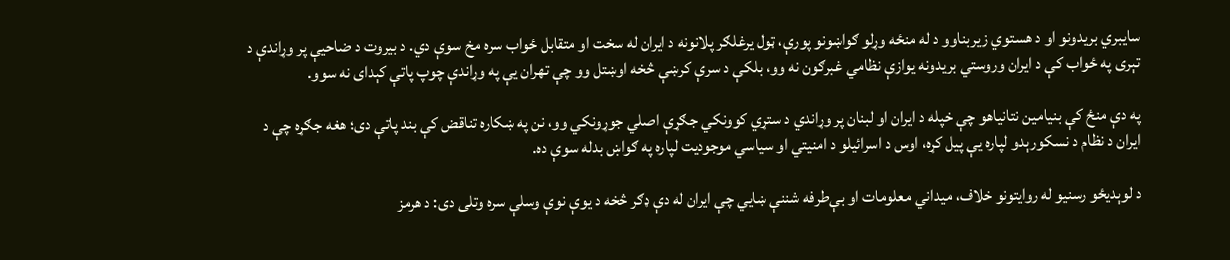سایبري بریدونو او د هستوي زیربناوو د له منځه وړلو ګواښونو پورې، ټول یرغلګر پلانونه د ایران له سخت او متقابل ځواب سره مخ سوې دي. د بیروت د ضاحیې پر وړاندې د تېری په ځواب کې د ایران وروستي بریدونه یوازې نظامي غبرګون نه وو، بلکې د سرې کرښې څخه اوښتل وو چې تهران یې په وړاندې چوپ پاتې کېدای نه سوو.

په دې منځ کې بنیامین نتانیاهو چې خپله د ایران او لبنان پر وړاندي د ستړي کوونکي جګړې اصلي جوړونکي وو، نن په ښکاره تناقض کې بند پاتې دی؛ هغه جګړه چې د ایران د نظام د نسکورېدو لپاره یې پیل کړه، اوس د اسرائیلو د امنیتي او سیاسي موجودیت لپاره په ګواښ بدله سوې ده.

د لوېدیځو رسنیو له روایتونو خلاف، میداني معلومات او بې‌طرفه شننې ښايي چې ایران له دې ډګر څخه د یوې نوې وسلې سره وتلی دی: د هرمز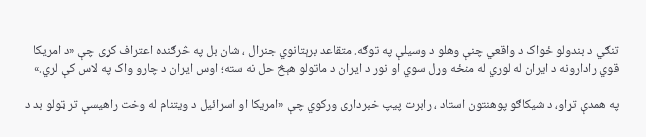تنګي د بندولو ځواک د واقعي چنې وهلو د وسیلې په توګه. متقاعد برېتانوي جنرال ، شان بل په څرګنده اعتراف کړی چې «د امریکا قوي رادارونه د ایران له لوري له منځه وړل سوي او نور د ایران د ماتولو هېڅ حل نه سته؛ اوس ایران د چارو واک په لاس کې لري.»

په همدې تړاو، د شیکاګو پوهنتون استاد ، رابرت پیپ خبرداری ورکوي چې «امریکا او اسرائیل د ویتنام له وخت راهیسې تر ټولو بد د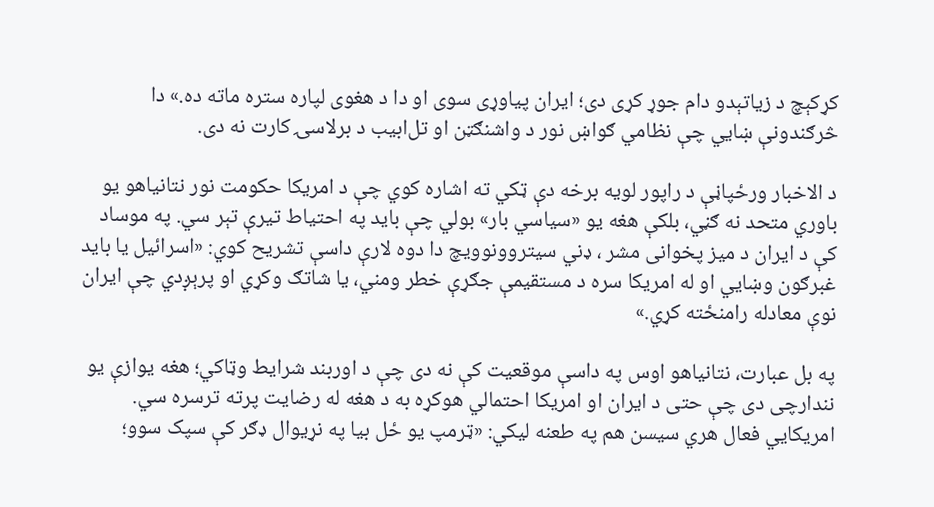کړکېچ د زیاتېدو دام جوړ کړی دی؛ ایران پیاوړی سوی او دا د هغوی لپاره ستره ماته ده.» دا څرګندونې ښايي چې نظامي ګواښ نور د واشنګټن او تل‌ابیب د برلاسۍ کارت نه دی.

د الاخبار ورځپاڼې د راپور لویه برخه دې ټکي ته اشاره کوي چې د امریکا حکومت نور نتانیاهو یو باوري متحد نه ګڼي، بلکې هغه یو «سیاسي بار» بولي چې باید په احتیاط تیرې تېر سي. په موساد کې د ایران د میز پخوانی مشر ، ډني سیتروونوویچ دا دوه لارې داسې تشریح کوي: «اسرائیل یا باید غبرګون وښايي او له امریکا سره د مستقیمې جګړې خطر ومني، یا شاتګ وکړي او پرېږدي چې ایران نوې معادله رامنځته کړي.»

په بل عبارت، نتانیاهو اوس په داسې موقعیت کې نه دی چې د اوربند شرایط وټاکي؛ هغه یوازې یو نندارچی دی چې حتی د ایران او امریکا احتمالي هوکړه به د هغه له رضایت پرته ترسره سي. امریکایي فعال هري سیسن هم په طعنه لیکي: «ټرمپ یو ځل بیا په نړیوال ډګر کې سپک سوو؛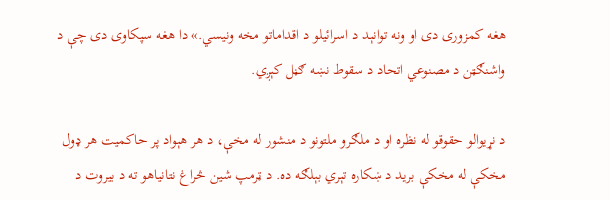هغه کمزوری دی او ونه توانېد د اسرائیلو د اقداماتو مخه ونیسي.» دا هغه سپکاوی دی چې د واشنګټن د مصنوعي اتحاد د سقوط نښه ګڼل کېږي.

د نړیوالو حقوقو له نظره او د ملګرو ملتونو د منشور له مخې، د هر هېواد پر حاکمیت هر ډول مخکې له مخکې برید د ښکاره تېري بېلګه ده. د ټرمپ شین څراغ نتانیاهو ته د بیروت د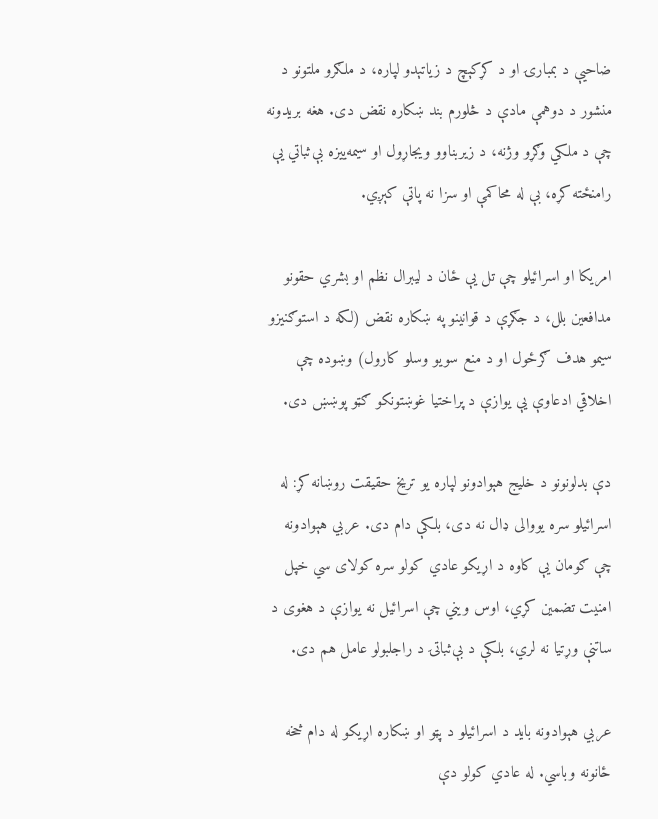ضاحیې د بمبارۍ او د کړکېچ د زیاتېدو لپاره، د ملګرو ملتونو د منشور د دوهمې مادې د څلورم بند ښکاره نقض دی. هغه بریدونه چې د ملکي وګړو وژنه، د زیربناوو ویجاړول او سیمه‌ییزه بې‌ثباتي یې رامنځته کړه، بې له محاکمې او سزا نه پاتې کېږي.

امریکا او اسرائیلو چې تل یې ځان د لیبرال نظم او بشري حقونو مدافعین بلل، د جګړې د قوانینو په ښکاره نقض (لکه د استوګنیزو سیمو هدف ګرځول او د منع سویو وسلو کارول) وښوده چې اخلاقي ادعاوې یې یوازې د پراختیا غوښتونکو ګټو پوښښ دی.

دې بدلونونو د خلیج هېوادونو لپاره یو تریخ حقیقت روښانه کړ: له اسرائیلو سره یووالی ډال نه دی، بلکې دام دی. عربي هېوادونه چې ګومان یې کاوه د اړیکو عادي کولو سره کولای سي خپل امنیت تضمین کړي، اوس ویني چې اسرائیل نه یوازې د هغوی د ساتنې وړتیا نه لري، بلکې د بې‌ثباتۍ د راجلبولو عامل هم دی.

عربي هېوادونه باید د اسرائیلو د پټو او ښکاره اړیکو له دام څخه ځانونه وباسي. له عادي کولو دې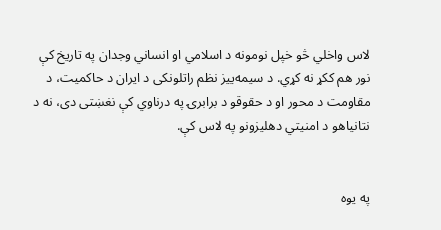لاس واخلي څو خپل نومونه د اسلامي او انساني وجدان په تاریخ کې نور هم ککړ نه کړي. د سیمه‌ییز نظم راتلونکی د ایران د حاکمیت، د مقاومت د محور او د حقوقو د برابرۍ په درناوي کې نغښتی دی، نه د نتانیاهو د امنیتي دهلیزونو په لاس کې.


په یوه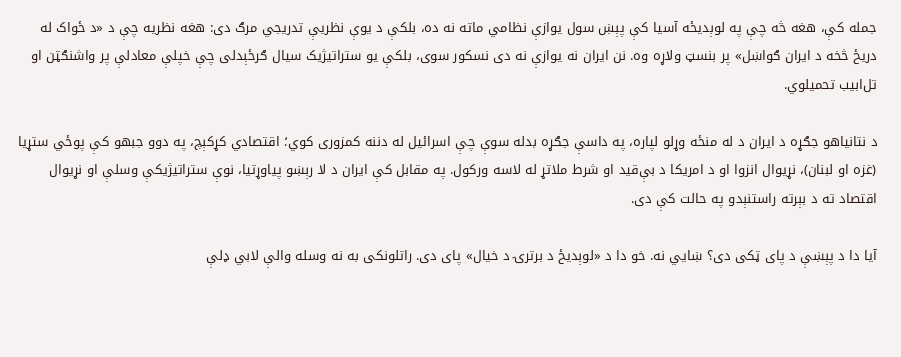جمله کې، هغه څه چې په لوېدیځه آسیا کې پېښ سول یوازې نظامي ماته نه ده، بلکې د یوې نظریې تدریجي مرګ دی: هغه نظریه چې د «د ځواک له دریځ څخه د ایران ګواښل» پر بنسټ ولاړه وه. نن ایران نه یوازې نه دی نسکور سوی، بلکې یو ستراتیژیک سیال ګرځېدلی چې خپلې معادلې پر واشنګټن او تل‌ابیب تحمیلوي.

د نتانیاهو جګړه د ایران د له منځه وړلو لپاره، په داسې جګړه بدله سوې چې اسرائیل له دننه کمزوری کوي؛ اقتصادي کړکېچ، په دوو جبهو کې پوځي ستړیا (غزه او لبنان)، نړیوال انزوا او د امریکا د بې‌قید او شرط ملاتړ له لاسه ورکول. په مقابل کې ایران د لا رېښو پیاوړتیا، نوې ستراتیژیکې وسلې او نړیوال اقتصاد ته د بېرته راستنېدو په حالت کې دی.

آیا دا د پېښې د پای ټکی دی؟ ښايي نه. خو دا د «لوېدیځ د برترۍ د خیال» پای دی. راتلونکی به نه وسله والې لابي ډلې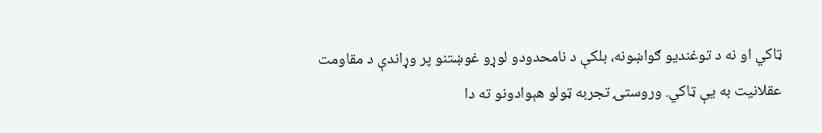ټاکي او نه د توغندیو ګواښونه، بلکې د نامحدودو لوړو غوښتنو پر وړاندې د مقاومت عقلانیت به یې ټاکي. وروستۍ تجربه ټولو هېوادونو ته دا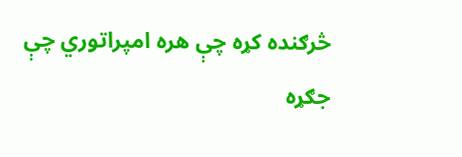څرګنده کړه چې هره امپراتوري چې جګړه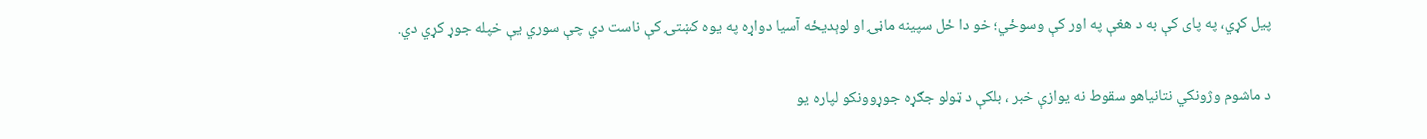پیل کړي، په پای کې به د هغې په اور کې وسوځي؛ خو دا ځل سپینه ماڼۍ او لوېدیځه آسیا دواړه په یوه کښتۍ کې ناست دي چې سوري یې خپله جوړ کړي دي.

د ماشوم وژونکي نتانیاهو سقوط نه یوازې خبر ، بلکې د ټولو جګړه جوړوونکو لپاره یو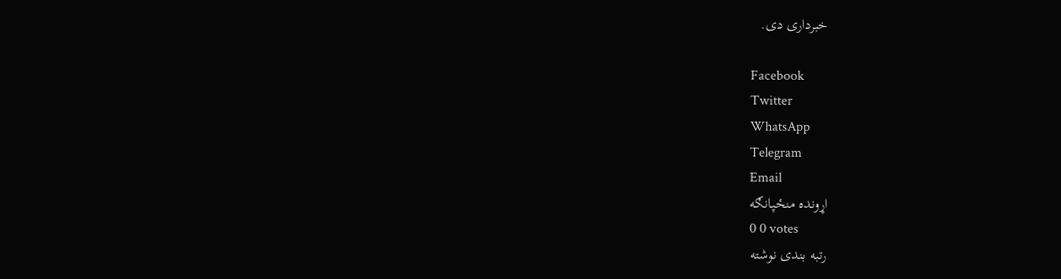خبرداری دی.

Facebook
Twitter
WhatsApp
Telegram
Email
اړونده منځپانګه
0 0 votes
رتبه بندی نوشته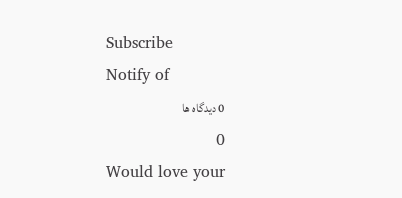Subscribe
Notify of
0 دیدگاه ها
0
Would love your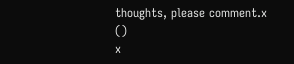thoughts, please comment.x
()
x